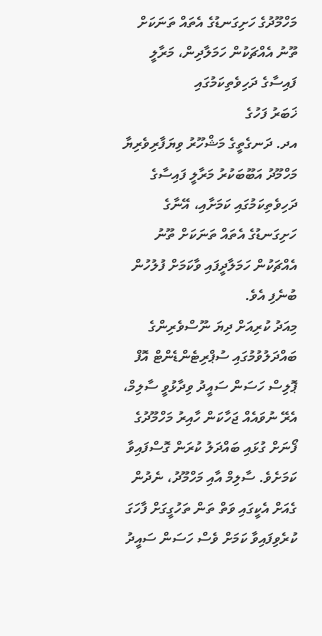މަހްމޫދުގެ ހަށިގަނޑުގެ އެތައް ތަނަކަށް ތޫނު އެއްޗަކުން ހަމަލާދިން، މަރާލީ ފައިސާގެ ދަހިވެތިކަމުގައި
ޚަބަރު ފަހުގެ
އދ. ދަނގެތީގެ މަޝްހޫރު ވިޔަފާރިވެރިޔާ މަހްމޫދު އަބޫބަކުރު މަރާލީ ފައިސާގެ ދަހިވެތިކަމުގައި ކަމަށާއި، އޭނާގެ ހަށިގަނޑުގެ އެތައް ތަނަކަށް ތޫނު އެއްޗަކުން ހަމަލާދީފައި ވާކަމަށް ފުލުހުން ބުނެފި އެވެ.
މިއަދު ކުރިއަށް ދިޔަ ނޫސްވެރިންގެ ބައްދަލުވުމުގައި ސުޕްރިޓެންޑެންޓް އޮފް ޕޮލިސް ހަސަން ސައީދު ވިދާޅުވީ ސާލިމް، އެރޭ ނުވައެއް ޖަހާކަން ހާއިރު މަހްމޫދުގެ ފޯނަށް ގުޅައި ބައްދަލު ކުރަން ގޮސްފައިވާ ކަމަށެވެ. ސާލިމް އާއި މަހްމޫދު، ނެދުން ގެއަށް އެކީގައި ވަތް ތަން ތަހުގީގަށް ފާހަގަ ކުރެވިފައިވާ ކަމަށް ވެސް ހަސަން ސައީދު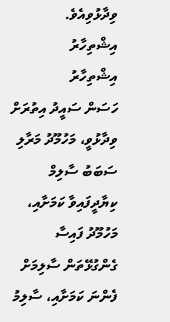ވިދާޅުވިއެވެ.
އިޝްތިހާރު
އިޝްތިހާރު
ހަސަން ސައީދު އިތުރަށް ވިދާޅުވީ، މަހުމޫދު މަރާލި ސަބަބު ސާލިމް ކިޔާދީފައިވާ ކަމަށާއި، މަހުމޫދު ފައިސާ ގެންގުޅޭތަން ސާލިމަށް ފެންނަ ކަމަށާއި، ސާލިމު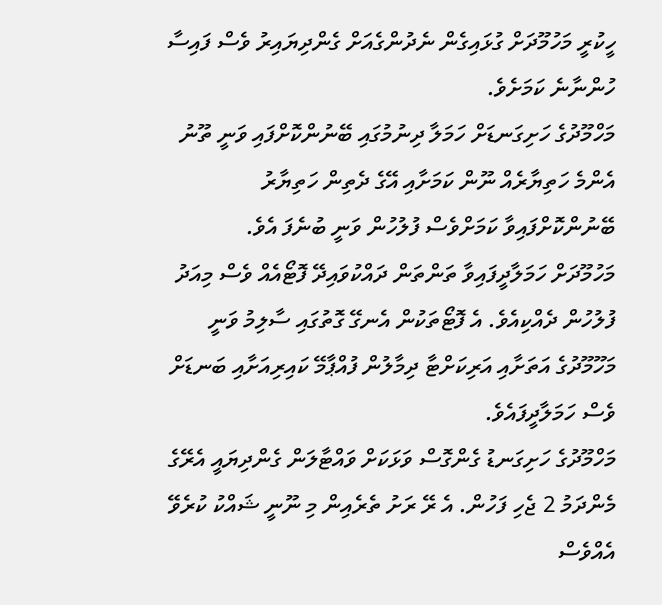ހީކުރީ މަހުމޫދަށް ގުޅައިގެން ނެދުންގެއަށް ގެންދިޔައިރު ވެސް ފައިސާ ހުންނާނެ ކަމަށެވެ.
މަހްމޫދުގެ ހަށިގަނޑަށް ހަމަލާ ދިނުމުގައި ބޭނުންކޮށްފައި ވަނީ ތޫނު އެންމެ ހަތިޔާރެއް ނޫން ކަމަށާއި އޭގެ ދެތިން ހަތިޔާރު ބޭނުންކޮށްފައިވާ ކަމަށްވެސް ފުލުހުން ވަނީ ބުނެފަ އެވެ.
މަހުމޫދަށް ހަމަލާދީފައިވާ ތަންތަން ދައްކުވައިދޭ ފޮޓޯއެއް ވެސް މިއަދު ފުލުހުން ދެއްކިއެވެ. އެ ފޮޓޯތަކުން އެނގޭ ގޮތުގައި ސާލިމު ވަނީ މަހޫމޫދުގެ އަތަށާއި އަރިކަށްޓާ ދިމާލުން ފުއްޕާމޭ ކައިރިއަށާއި ބަނޑަށް ވެސް ހަމަލާދީފައެވެ.
މަހްމޫދުގެ ހަށިގަނޑު ގެންގޮސް ވަޅަކަށް ވައްޓާލަން ގެންދިޔައީ އެރޭގެ މެންދަމު 2 ޖެހި ފަހުން. އެ ރޭ ރަށު ތެރެއިން މި ނޫނީ ޝައްކު ކުރެވޭ އެއްވެސް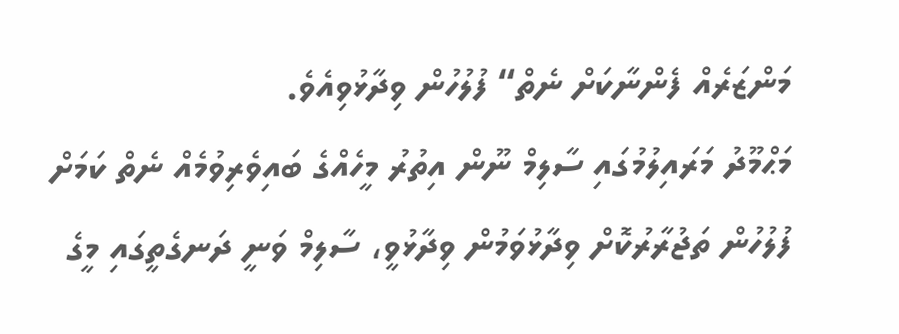މަންޒަރެއް ފެންނާކަށް ނެތް“ ފުލުހުން ވިދާޅުވިއެވެ.
މަޙްމޫދު މަރައިލުމުގައި ސާލިމް ނޫން އިތުރު މީހެއްގެ ބައިވެރިވުމެއް ނެތް ކަމަށް ފުލުހުން ތަޖުރާރުކޮށް ވިދާޅުވަމުން ވިދާޅުވީ، ސާލިމް ވަނީ ދަނގެތީގައި މީގެ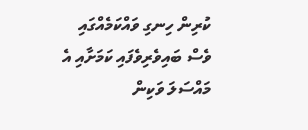ކުރިން ހިނގި ވައްކަމެއްގައި ވެސް ބައިވެރިވެފައި ކަމަށާއި އެ މައްސަލަ ވަކިން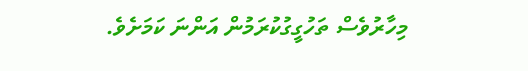މިހާރުވެސް ތަހުގީގުކުރަމުން އަންނަ ކަމަށެވެ.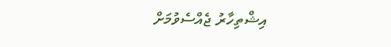އިޝްތިހާރު ޖެއްސެވުމަށް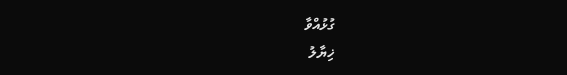ގުޅުއްވާ
ޚިޔާލު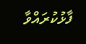ފާޅުކުރައްވާ